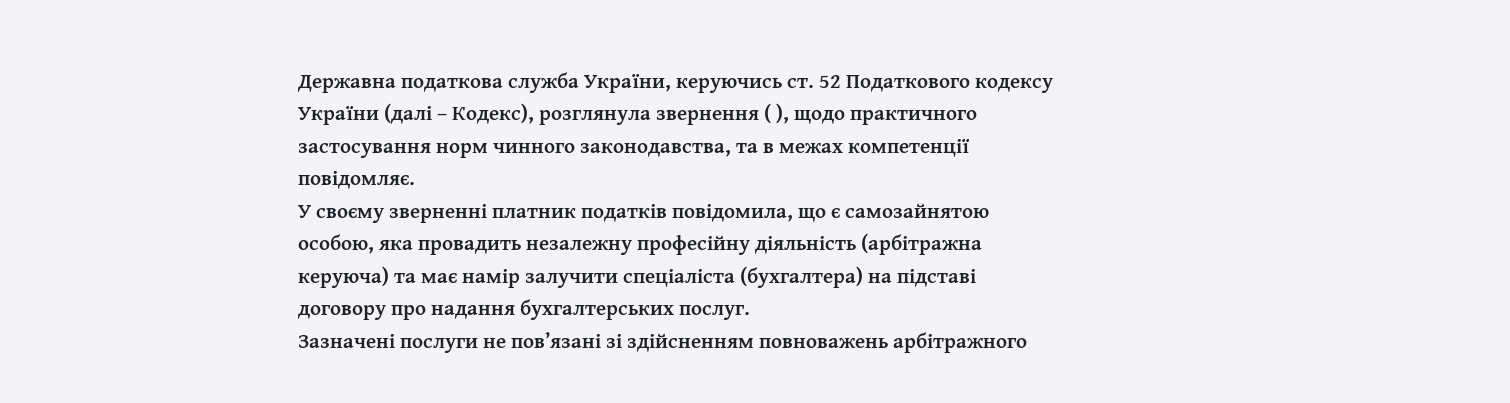Державна податкова служба України, керуючись ст. 52 Податкового кодексу України (далі – Кодекс), розглянула звернення ( ), щодо практичного застосування норм чинного законодавства, та в межах компетенції повідомляє.
У своєму зверненні платник податків повідомила, що є самозайнятою особою, яка провадить незалежну професійну діяльність (арбітражна керуюча) та має намір залучити спеціаліста (бухгалтера) на підставі договору про надання бухгалтерських послуг.
Зазначені послуги не пов’язані зі здійсненням повноважень арбітражного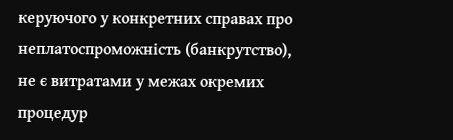керуючого у конкретних справах про неплатоспроможність (банкрутство), не є витратами у межах окремих процедур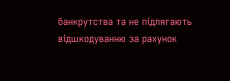банкрутства та не підлягають відшкодуванню за рахунок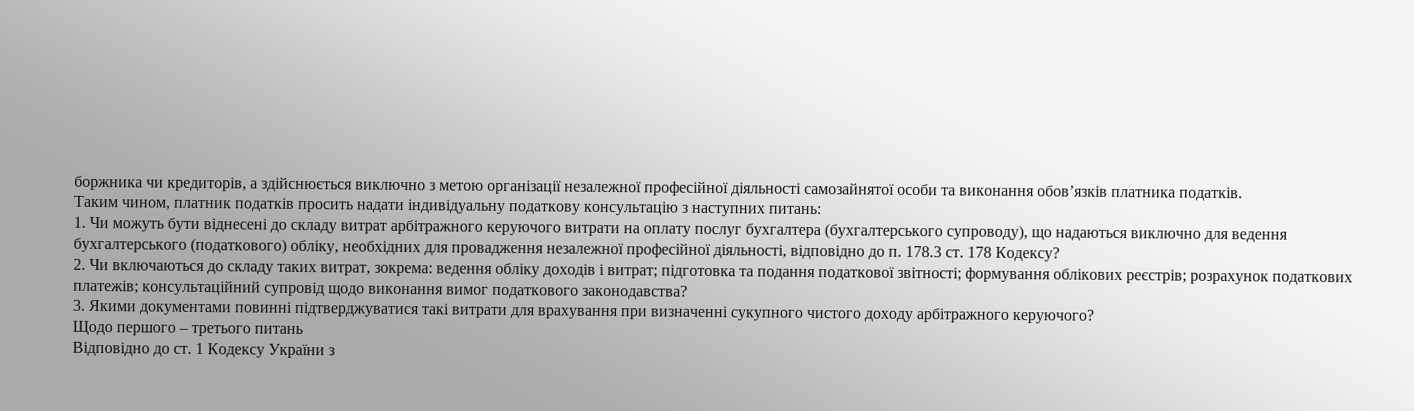боржника чи кредиторів, а здійснюється виключно з метою організації незалежної професійної діяльності самозайнятої особи та виконання обов’язків платника податків.
Таким чином, платник податків просить надати індивідуальну податкову консультацію з наступних питань:
1. Чи можуть бути віднесені до складу витрат арбітражного керуючого витрати на оплату послуг бухгалтера (бухгалтерського супроводу), що надаються виключно для ведення бухгалтерського (податкового) обліку, необхідних для провадження незалежної професійної діяльності, відповідно до п. 178.3 ст. 178 Кодексу?
2. Чи включаються до складу таких витрат, зокрема: ведення обліку доходів і витрат; підготовка та подання податкової звітності; формування облікових реєстрів; розрахунок податкових платежів; консультаційний супровід щодо виконання вимог податкового законодавства?
3. Якими документами повинні підтверджуватися такі витрати для врахування при визначенні сукупного чистого доходу арбітражного керуючого?
Щодо першого – третього питань
Відповідно до ст. 1 Кодексу України з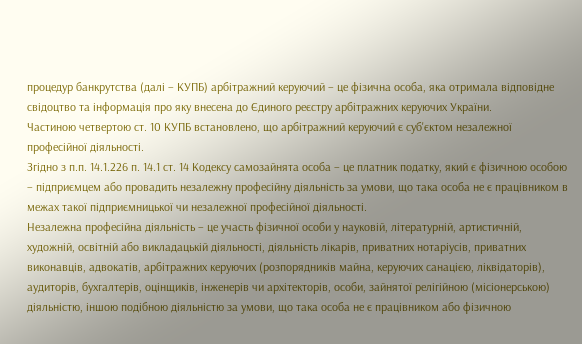процедур банкрутства (далі – КУПБ) арбітражний керуючий – це фізична особа, яка отримала відповідне свідоцтво та інформація про яку внесена до Єдиного реєстру арбітражних керуючих України.
Частиною четвертою ст. 10 КУПБ встановлено, що арбітражний керуючий є суб'єктом незалежної професійної діяльності.
Згідно з п.п. 14.1.226 п. 14.1 ст. 14 Кодексу самозайнята особа – це платник податку, який є фізичною особою – підприємцем або провадить незалежну професійну діяльність за умови, що така особа не є працівником в межах такої підприємницької чи незалежної професійної діяльності.
Незалежна професійна діяльність – це участь фізичної особи у науковій, літературній, артистичній, художній, освітній або викладацькій діяльності, діяльність лікарів, приватних нотаріусів, приватних виконавців, адвокатів, арбітражних керуючих (розпорядників майна, керуючих санацією, ліквідаторів), аудиторів, бухгалтерів, оцінщиків, інженерів чи архітекторів, особи, зайнятої релігійною (місіонерською) діяльністю, іншою подібною діяльністю за умови, що така особа не є працівником або фізичною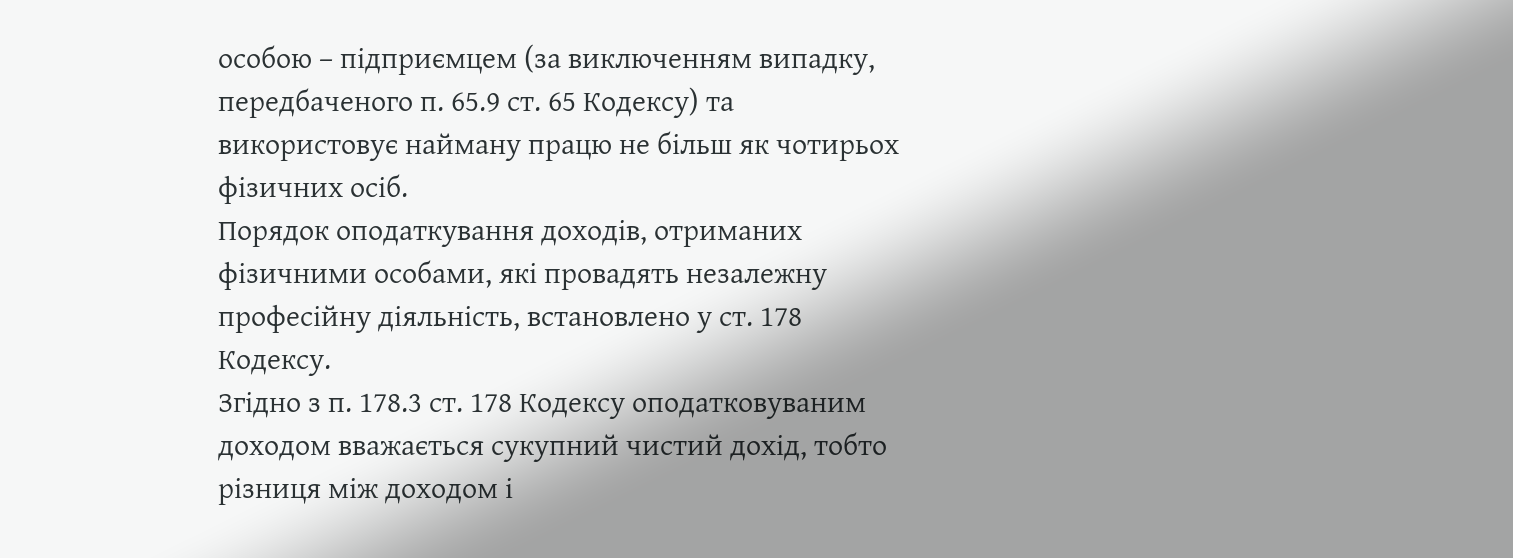особою – підприємцем (за виключенням випадку, передбаченого п. 65.9 ст. 65 Кодексу) та використовує найману працю не більш як чотирьох фізичних осіб.
Порядок оподаткування доходів, отриманих фізичними особами, які провадять незалежну професійну діяльність, встановлено у ст. 178 Кодексу.
Згідно з п. 178.3 ст. 178 Кодексу оподатковуваним доходом вважається сукупний чистий дохід, тобто різниця між доходом і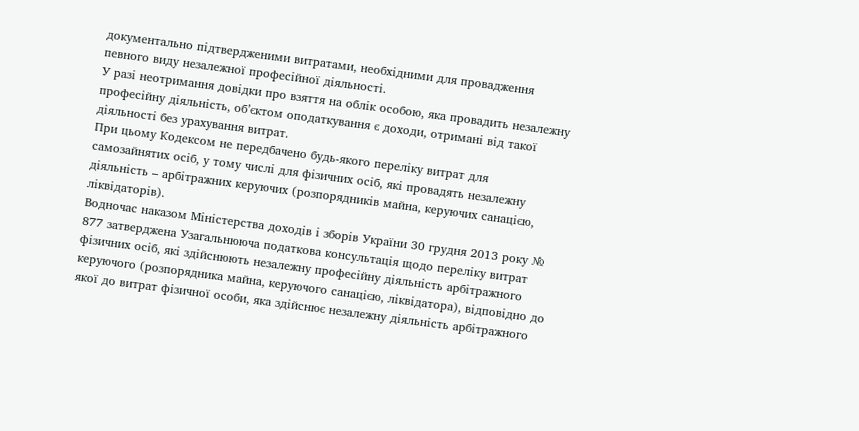документально підтвердженими витратами, необхідними для провадження певного виду незалежної професійної діяльності.
У разі неотримання довідки про взяття на облік особою, яка провадить незалежну професійну діяльність, об’єктом оподаткування є доходи, отримані від такої діяльності без урахування витрат.
При цьому Кодексом не передбачено будь-якого переліку витрат для самозайнятих осіб, у тому числі для фізичних осіб, які провадять незалежну діяльність – арбітражних керуючих (розпорядників майна, керуючих санацією, ліквідаторів).
Водночас наказом Міністерства доходів і зборів України 30 грудня 2013 року № 877 затверджена Узагальнююча податкова консультація щодо переліку витрат фізичних осіб, які здійснюють незалежну професійну діяльність арбітражного керуючого (розпорядника майна, керуючого санацією, ліквідатора), відповідно до якої до витрат фізичної особи, яка здійснює незалежну діяльність арбітражного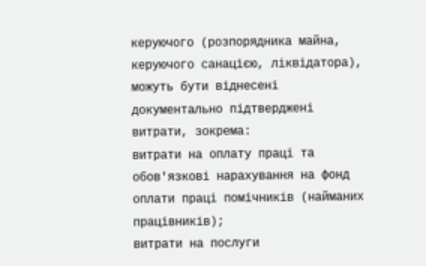керуючого (розпорядника майна, керуючого санацією, ліквідатора), можуть бути віднесені документально підтверджені витрати, зокрема:
витрати на оплату праці та обов'язкові нарахування на фонд оплати праці помічників (найманих працівників);
витрати на послуги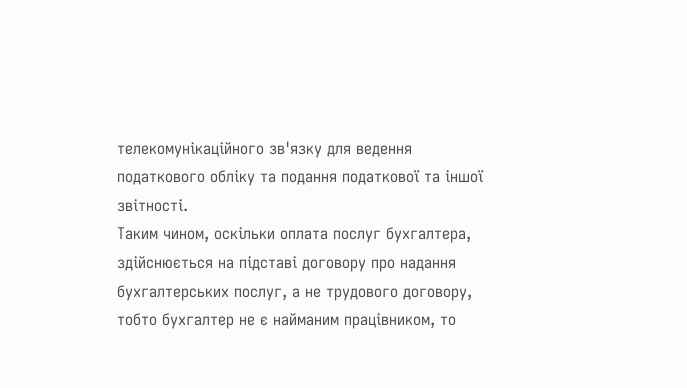телекомунікаційного зв'язку для ведення податкового обліку та подання податкової та іншої звітності.
Таким чином, оскільки оплата послуг бухгалтера, здійснюється на підставі договору про надання бухгалтерських послуг, а не трудового договору, тобто бухгалтер не є найманим працівником, то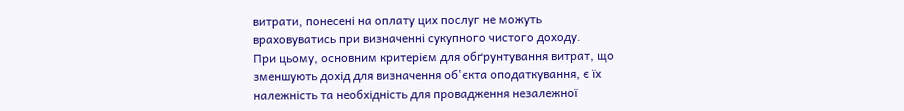витрати, понесені на оплату цих послуг не можуть враховуватись при визначенні сукупного чистого доходу.
При цьому, основним критерієм для обґрунтування витрат, що зменшують дохід для визначення об'єкта оподаткування, є їх належність та необхідність для провадження незалежної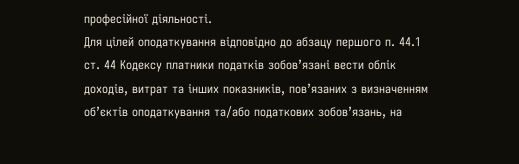професійної діяльності.
Для цілей оподаткування відповідно до абзацу першого п. 44.1 ст. 44 Кодексу платники податків зобов’язані вести облік доходів, витрат та інших показників, пов’язаних з визначенням об’єктів оподаткування та/або податкових зобов’язань, на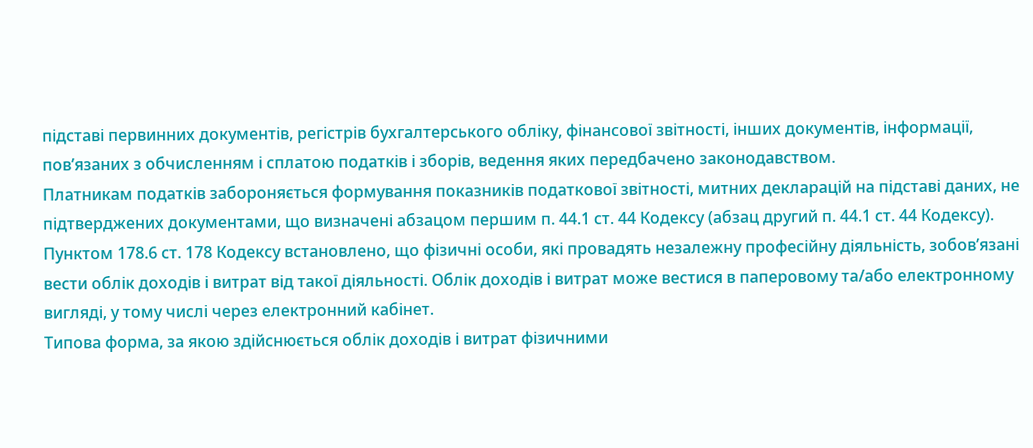підставі первинних документів, регістрів бухгалтерського обліку, фінансової звітності, інших документів, інформації, пов’язаних з обчисленням і сплатою податків і зборів, ведення яких передбачено законодавством.
Платникам податків забороняється формування показників податкової звітності, митних декларацій на підставі даних, не підтверджених документами, що визначені абзацом першим п. 44.1 ст. 44 Кодексу (абзац другий п. 44.1 ст. 44 Кодексу).
Пунктом 178.6 ст. 178 Кодексу встановлено, що фізичні особи, які провадять незалежну професійну діяльність, зобов’язані вести облік доходів і витрат від такої діяльності. Облік доходів і витрат може вестися в паперовому та/або електронному вигляді, у тому числі через електронний кабінет.
Типова форма, за якою здійснюється облік доходів і витрат фізичними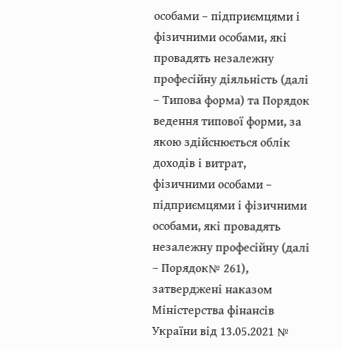особами – підприємцями і фізичними особами, які провадять незалежну професійну діяльність (далі – Типова форма) та Порядок ведення типової форми, за якою здійснюється облік доходів і витрат, фізичними особами – підприємцями і фізичними особами, які провадять незалежну професійну (далі – Порядок№ 261), затверджені наказом Міністерства фінансів України від 13.05.2021 №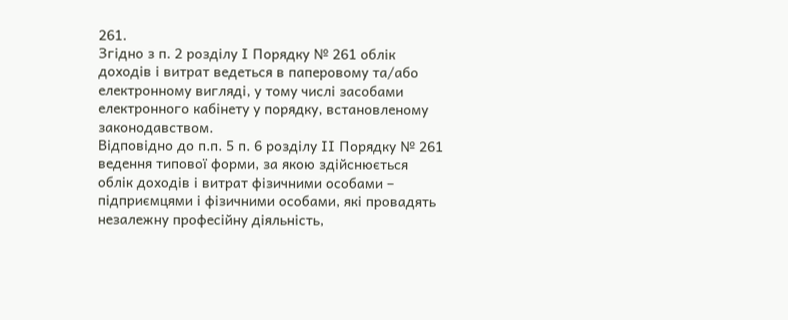261.
Згідно з п. 2 розділу І Порядку № 261 облік доходів і витрат ведеться в паперовому та/або електронному вигляді, у тому числі засобами електронного кабінету у порядку, встановленому законодавством.
Відповідно до п.п. 5 п. 6 розділу ІІ Порядку № 261 ведення типової форми, за якою здійснюється облік доходів і витрат фізичними особами – підприємцями і фізичними особами, які провадять незалежну професійну діяльність,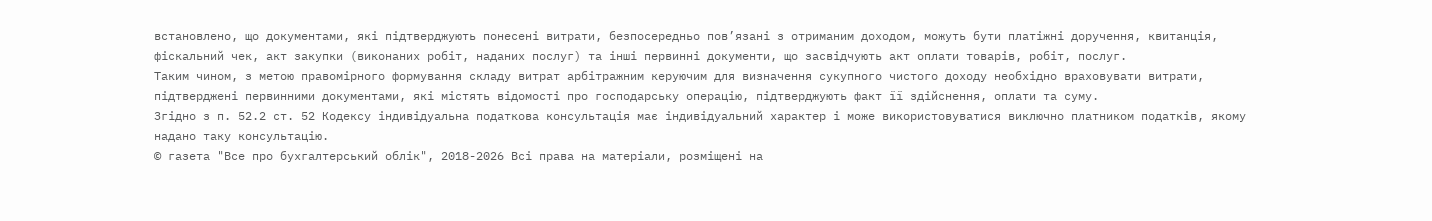встановлено, що документами, які підтверджують понесені витрати, безпосередньо пов’язані з отриманим доходом, можуть бути платіжні доручення, квитанція, фіскальний чек, акт закупки (виконаних робіт, наданих послуг) та інші первинні документи, що засвідчують акт оплати товарів, робіт, послуг.
Таким чином, з метою правомірного формування складу витрат арбітражним керуючим для визначення сукупного чистого доходу необхідно враховувати витрати, підтверджені первинними документами, які містять відомості про господарську операцію, підтверджують факт її здійснення, оплати та суму.
Згідно з п. 52.2 ст. 52 Кодексу індивідуальна податкова консультація має індивідуальний характер і може використовуватися виключно платником податків, якому надано таку консультацію.
© газета "Все про бухгалтерський облік", 2018-2026 Всі права на матеріали, розміщені на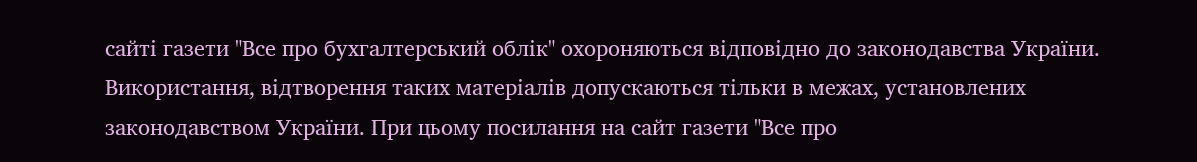сайті газети "Все про бухгалтерський облік" охороняються відповідно до законодавства України. Використання, відтворення таких матеріалів допускаються тільки в межах, установлених законодавством України. При цьому посилання на сайт газети "Все про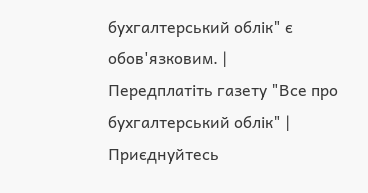бухгалтерський облік" є обов'язковим. |
Передплатіть газету "Все про бухгалтерський облік" |
Приєднуйтесь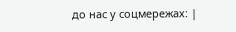до нас у соцмережах: |